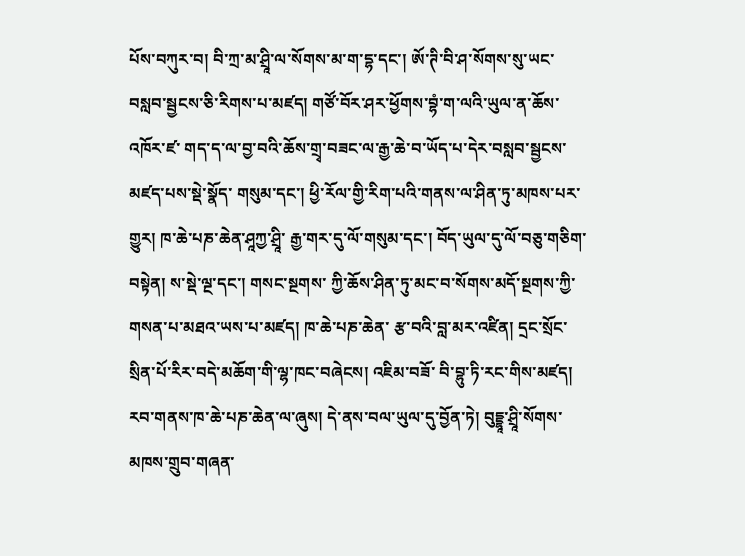པོས་བཀུར་བ། བི་ཀྲ་མ་ཤྲཱི་ལ་སོགས་མ་ག་དྷ་དང་། ཨོ་ཊི་བི་ཤ་སོགས་སུ་ཡང་ བསླབ་སྦྱངས་ཅི་རིགས་པ་མཛད། གཙོ་བོར་ཤར་ཕྱོགས་བྷཾ་ག་ལའི་ཡུལ་ན་ཆོས་འཁོར་ཛ་ གད་ད་ལ་བྱ་བའི་ཆོས་གྲྭ་བཟང་ལ་རྒྱ་ཆེ་བ་ཡོད་པ་དེར་བསླབ་སྦྱངས་མཛད་པས་སྡེ་སྣོད་ གསུམ་དང་། ཕྱི་རོལ་གྱི་རིག་པའི་གནས་ལ་ཤིན་ཏུ་མཁས་པར་གྱུར། ཁ་ཆེ་པཎ་ཆེན་ཤཱཀྱ་ཤྲཱི་ རྒྱ་གར་དུ་ལོ་གསུམ་དང་། བོད་ཡུལ་དུ་ལོ་བཅུ་གཅིག་བསྟེན། ས་སྡེ་ལྔ་དང་། གསང་སྔགས་ ཀྱི་ཆོས་ཤིན་ཏུ་མང་བ་སོགས་མདོ་སྔགས་ཀྱི་གསན་པ་མཐའ་ཡས་པ་མཛད། ཁ་ཆེ་པཎ་ཆེན་ རྩ་བའི་བླ་མར་འཛིན། དྲང་སྲོང་སྲིན་པོ་རིར་བདེ་མཆོག་གི་ལྷ་ཁང་བཞེངས། འཇིམ་བཟོ་ བི་བྷུ་ཏི་རང་གིས་མཛད། རབ་གནས་ཁ་ཆེ་པཎ་ཆེན་ལ་ཞུས། དེ་ནས་བལ་ཡུལ་དུ་བྱོན་ཏེ། བུདྡྷཱ་ཤྲཱི་སོགས་མཁས་གྲུབ་གཞན་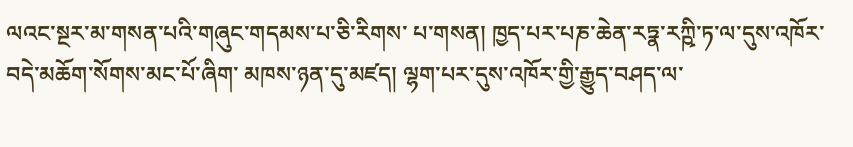ལའང་སྔར་མ་གསན་པའི་གཞུང་གདམས་པ་ཅི་རིགས་ པ་གསན། ཁྱད་པར་པཎ་ཆེན་རཏྣ་རཀྵི་ཏ་ལ་དུས་འཁོར་བདེ་མཆོག་སོགས་མང་པོ་ཞིག་ མཁས་ཉན་དུ་མཛད། ལྷག་པར་དུས་འཁོར་གྱི་རྒྱུད་བཤད་ལ་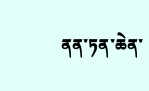ནན་ཏན་ཆེན་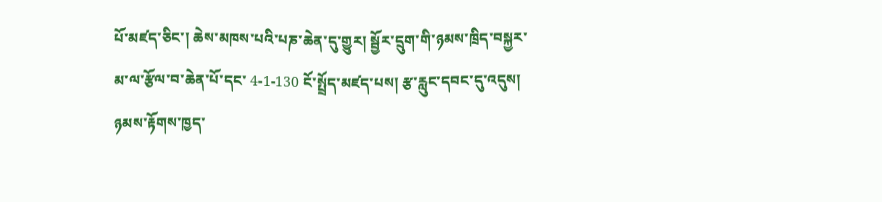པོ་མཛད་ཅིང་། ཆེས་མཁས་པའི་པཎ་ཆེན་དུ་གྱུར། སྦྱོར་དྲུག་གི་ཉམས་ཁྲིད་བསྐྱར་མ་ལ་རྩོལ་བ་ཆེན་པོ་དང་ 4-1-130 ངོ་སྤྲོད་མཛད་པས། རྩ་རླུང་དབང་དུ་འདུས། ཉམས་རྟོགས་ཁྱད་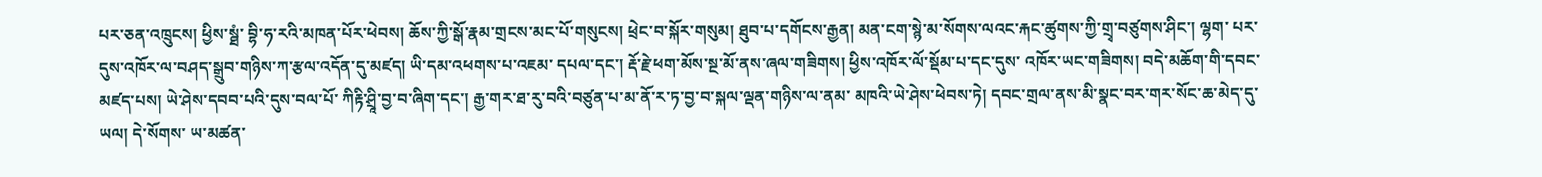པར་ཅན་འཁྲུངས། ཕྱིས་སྠཾ་ བྷི་ཧ་རའི་མཁན་པོར་ཕེབས། ཆོས་ཀྱི་སྒོ་རྣམ་གྲངས་མང་པོ་གསུངས། ཕྲེང་བ་སྐོར་གསུམ། ཐུབ་པ་དགོངས་རྒྱན། མན་ངག་སྙེ་མ་སོགས་ལའང་རྐང་ཚུགས་ཀྱི་གྲྭ་བཙུགས་ཤིང་། ལྷག་ པར་དུས་འཁོར་ལ་བཤད་སྒྲུབ་གཉིས་ཀ་རྩལ་འདོན་དུ་མཛད། ཡི་དམ་འཕགས་པ་འཇམ་ དཔལ་དང་། རྡོ་རྗེ་ཕག་མོས་སྔ་མོ་ནས་ཞལ་གཟིགས། ཕྱིས་འཁོར་ལོ་སྡོམ་པ་དང་དུས་ འཁོར་ཡང་གཟིགས། བདེ་མཆོག་གི་དབང་མཛད་པས། ཡེ་ཤེས་དབབ་པའི་དུས་བལ་པོ་ ཀིརྟི་ཤྲཱི་བྱ་བ་ཞིག་དང་། རྒྱ་གར་ཐ་རུ་བའི་བཙུན་པ་མ་ནོ་ར་ཏ་བྱ་བ་སྐལ་ལྡན་གཉིས་ལ་ནམ་ མཁའི་ཡེ་ཤེས་ཕེབས་ཏེ། དབང་གྲལ་ནས་མི་སྣང་བར་གར་སོང་ཆ་མེད་དུ་ཡལ། དེ་སོགས་ ཡ་མཚན་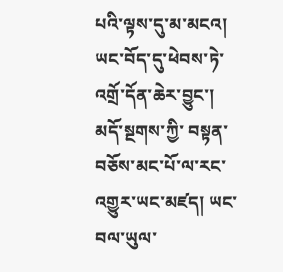པའི་ལྟས་དུ་མ་མངའ། ཡང་བོད་དུ་ཕེབས་ཏེ་འགྲོ་དོན་ཆེར་བྱུང་། མདོ་སྔགས་ཀྱི་ བསྟན་བཅོས་མང་པོ་ལ་རང་འགྱུར་ཡང་མཛད། ཡང་བལ་ཡུལ་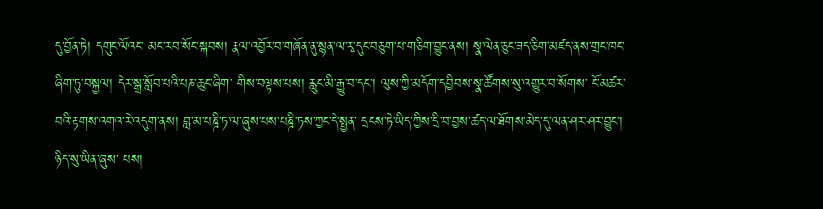དུ་བྱོན་ཏེ། དགུང་ལོའང་ མང་རབ་སོང་སྐབས། རྣལ་འབྱོར་བ་གཞོན་ནུ་སྙན་ལ་རྭ་དུང་བཅུག་པ་གཅིག་བྱུང་ནས། སྣ་ལེན་ཅུང་ཟད་ཅིག་མཛད་ནས་གྲང་ཁང་ཞིག་ཏུ་བསྐྱལ། དེར་སྒྲ་སློབ་པའི་པཎ་ཆུང་ཞིག་ གིས་བལྟས་པས། རླུང་མི་རྒྱུ་བ་དང་། ལུས་ཀྱི་མདོག་དབྱིབས་སྣ་ཚོགས་སུ་འགྱུར་བ་སོགས་ ངོ་མཚར་བའི་རྟགས་འགའ་རེ་འདུག་ནས། བླ་མ་པཎྜི་ཏ་ལ་ཞུས་པས་པཎྜི་ཏས་ཀྱང་དེ་སྤྱན་ དྲངས་ཏེ་ཡིད་ཀྱིས་དྲི་བ་བྱས་ཚད་ལ་ཐོགས་མེད་དུ་ལན་ཤར་ཤར་བྱུང་། ཉིད་སུ་ཡིན་ཞུས་ པས།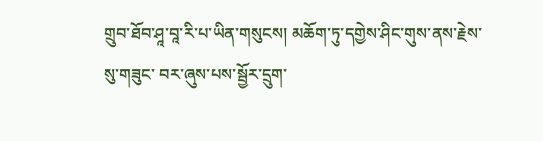གྲུབ་ཐོབ་ཤཱ་བཱ་རི་པ་ཡིན་གསུངས། མཆོག་ཏུ་དགྱེས་ཤིང་གུས་ནས་རྗེས་སུ་གཟུང་ བར་ཞུས་པས་སྦྱོར་དྲུག་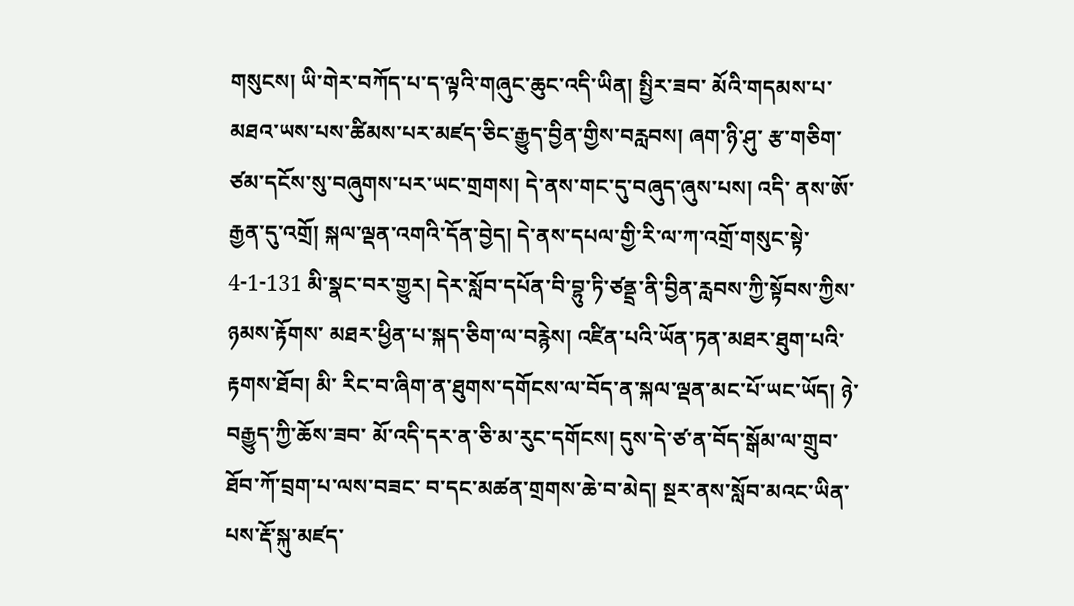གསུངས། ཡི་གེར་བཀོད་པ་ད་ལྟའི་གཞུང་ཆུང་འདི་ཡིན། སྤྱིར་ཟབ་ མོའི་གདམས་པ་མཐའ་ཡས་པས་ཚིམས་པར་མཛད་ཅིང་རྒྱུད་བྱིན་གྱིས་བརླབས། ཞག་ཉི་ཤུ་ རྩ་གཅིག་ཙམ་དངོས་སུ་བཞུགས་པར་ཡང་གྲགས། དེ་ནས་གང་དུ་བཞུད་ཞུས་པས། འདི་ ནས་ཨོ་རྒྱན་དུ་འགྲོ། སྐལ་ལྡན་འགའི་དོན་བྱེད། དེ་ནས་དཔལ་གྱི་རི་ལ་ཀ་འགྲོ་གསུང་སྟེ་ 4-1-131 མི་སྣང་བར་གྱུར། དེར་སློབ་དཔོན་བི་བྷུ་ཏི་ཙནྡྲ་ནི་བྱིན་རླབས་ཀྱི་སྟོབས་ཀྱིས་ཉམས་རྟོགས་ མཐར་ཕྱིན་པ་སྐད་ཅིག་ལ་བརྙེས། འཛིན་པའི་ཡོན་ཏན་མཐར་ཐུག་པའི་རྟགས་ཐོབ། མི་ རིང་བ་ཞིག་ན་ཐུགས་དགོངས་ལ་བོད་ན་སྐལ་ལྡན་མང་པོ་ཡང་ཡོད། ཉེ་བརྒྱུད་ཀྱི་ཆོས་ཟབ་ མོ་འདི་དར་ན་ཅི་མ་རུང་དགོངས། དུས་དེ་ཙ་ན་བོད་སྒོམ་ལ་གྲུབ་ཐོབ་ཀོ་བྲག་པ་ལས་བཟང་ བ་དང་མཚན་གྲགས་ཆེ་བ་མེད། སྔར་ནས་སློབ་མའང་ཡིན་པས་རྡོ་སྐུ་མཛད་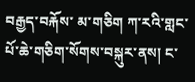བརྒྱད་བརྐོས་ མ་གཅིག ཀ་རའི་གླང་པོ་ཆེ་གཅིག་སོགས་བསྐུར་ནས། ང་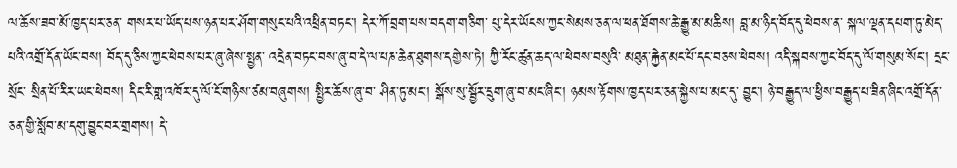ལ་ཆོས་ཟབ་མོ་ཁྱད་པར་ཅན་ གསར་པ་ཡོད་པས་ཉན་པར་ཤོག་གསུང་པའི་འཕྲིན་བཏང་། དེར་ཀོ་བྲག་པས་བདག་གཅིག་ པུ་དེར་ཡོངས་ཀྱང་སེམས་ཅན་ལ་ཕན་ཐོགས་ཆེ་རྒྱུ་མ་མཆིས། བླ་མ་ཉིད་བོད་དུ་ཕེབས་ན་ སྐལ་ལྡན་དཔག་ཏུ་མེད་པའི་འགྲོ་དོན་ཡོང་བས། བོད་དུ་ཅིས་ཀྱང་ཕེབས་པར་ཞུ་ཞེས་སྤྱན་ འདྲེན་བཏང་བས་ཞུ་བ་དེ་ལ་པཎ་ཆེན་ཐུགས་དགྱེས་ཏེ། ཀྱི་རོང་ཚུན་ཆད་ལ་ཕེབས་བསུའི་ མཐུན་རྐྱེན་མང་པོ་དང་བཅས་ཕེབས། འདི་སྐབས་ཀྱང་བོད་དུ་ལོ་གསུམ་སོང་། དྲང་སྲོང་ སྲིན་པོ་རིར་ཡང་ཕེབས། དིང་རི་གླ་འཁོར་དུ་ལོ་ངོ་གཉིས་ཙམ་བཞུགས། སྤྱིར་ཆོས་ཞུ་བ་ ཤིན་ཏུ་མང་། སྒོས་སུ་སྦྱོར་དྲུག་ཞུ་བ་མང་ཞིང་། ཉམས་རྟོགས་ཁྱད་པར་ཅན་སྐྱེས་པ་མང་དུ་ བྱུང་། ཉེ་བརྒྱུད་ལ་ཕྱིས་བརྒྱུད་པ་ཟིན་ཞིང་འགྲོ་དོན་ཅན་གྱི་སློབ་མ་དགུ་བྱུང་བར་གྲགས། དེ་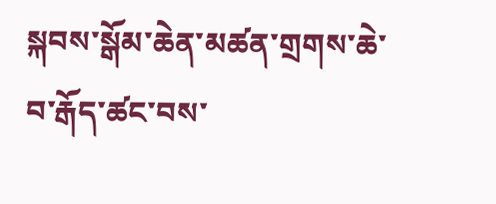སྐབས་སྒོམ་ཆེན་མཚན་གྲགས་ཆེ་བ་རྒོད་ཚང་བས་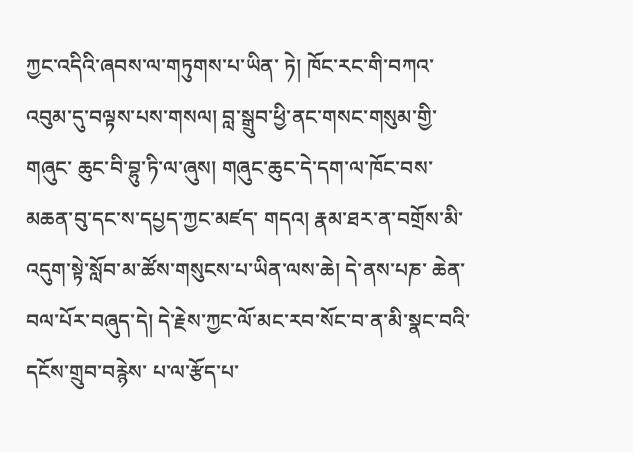ཀྱང་འདིའི་ཞབས་ལ་གཏུགས་པ་ཡིན་ ཏེ། ཁོང་རང་གི་བཀའ་འབུམ་དུ་བལྟས་པས་གསལ། བླ་སྒྲུབ་ཕྱི་ནང་གསང་གསུམ་གྱི་གཞུང་ ཆུང་བི་བྷུ་ཏི་ལ་ཞུས། གཞུང་ཆུང་དེ་དག་ལ་ཁོང་བས་མཆན་བུ་དང་ས་དཔྱད་ཀྱང་མཛད་ གདའ། རྣམ་ཐར་ན་བགྲོས་མི་འདུག་སྟེ་སློབ་མ་ཚོས་གསུངས་པ་ཡིན་ལས་ཆེ། དེ་ནས་པཎ་ ཆེན་བལ་པོར་བཞུད་དེ། དེ་རྗེས་ཀྱང་ལོ་མང་རབ་སོང་བ་ན་མི་སྣང་བའི་དངོས་གྲུབ་བརྙེས་ པ་ལ་རྩོད་པ་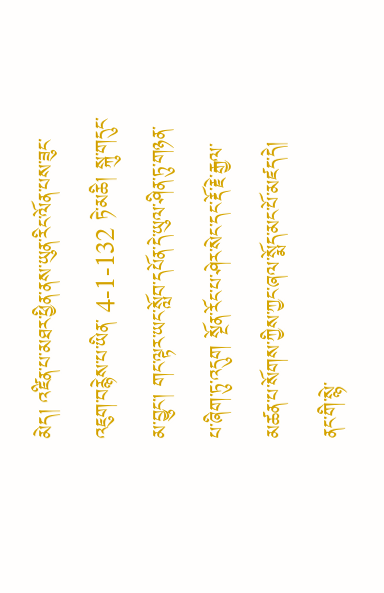མེད། འཛིན་པ་མཐར་ཕྱིན་ནས་ཡུན་རིང་ལོན་པས་ཟུང་འཇུག་བརྙེས་པ་ཡིན་ 4-1-132 ཏེ་མཆི། སྐུ་གདུང་མ་བྱུང་། གང་ལྟར་ཡང་སློབ་དཔོན་དེ་ཡུལ་ཤིན་ཏུ་གཉན་པ་ཞིག་ཏུ་འདུག སྔོན་རོང་པ་ཤེར་སེང་དང་རྡོ་རྗེ་རྒྱལ་མཚན་པ་སོགས་ཀྱིས་ཀྱང་ཞལ་སྨོད་མང་པོ་མཛད་དེ། ནང་གི་སྙེ་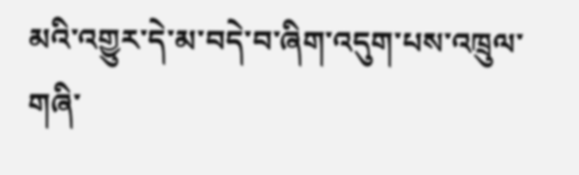མའི་འགྱུར་དེ་མ་བདེ་བ་ཞིག་འདུག་པས་འཁྲུལ་གཞི་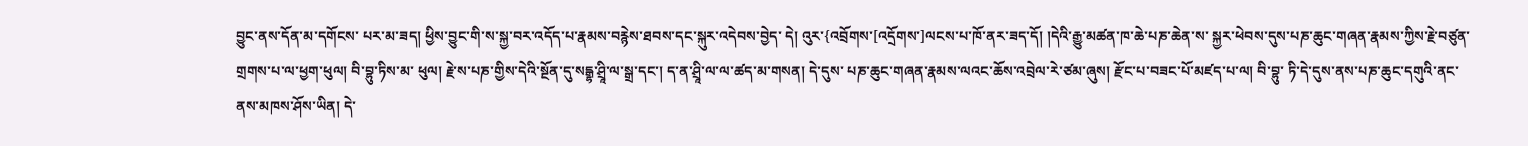བྱུང་ནས་དོན་མ་དགོངས་ པར་མ་ཟད། ཕྱིས་བྱུང་གི་ས་སྐྱ་བར་འདོད་པ་རྣམས་བརྙེས་ཐབས་དང་སྐུར་འདེབས་བྱེད་ དེ། འུར་{འབྲོགས་[འདྲོགས་]ལངས་པ་ཁོ་ནར་ཟད་དོ། །དེའི་རྒྱུ་མཚན་ཁ་ཆེ་པཎ་ཆེན་ས་ སྐྱར་ཕེབས་དུས་པཎ་ཆུང་གཞན་རྣམས་ཀྱིས་རྗེ་བཙུན་གྲགས་པ་ལ་ཕྱག་ཕུལ། བི་བྷུ་ཏིས་མ་ ཕུལ། རྗེ་ས་པཎ་གྱིས་དེའི་སྔོན་དུ་སདྒྷ་ཤྲཱི་ལ་སྒྲ་དང་། ད་ན་ཤྲཱི་ལ་ལ་ཚད་མ་གསན། དེ་དུས་ པཎ་ཆུང་གཞན་རྣམས་ལའང་ཆོས་འབྲེལ་རེ་ཙམ་ཞུས། རྫོང་པ་བཟང་པོ་མཛད་པ་ལ། བི་བྷུ་ ཏི་དེ་དུས་ནས་པཎ་ཆུང་དགུའི་ནང་ནས་མཁས་ཤོས་ཡིན། དེ་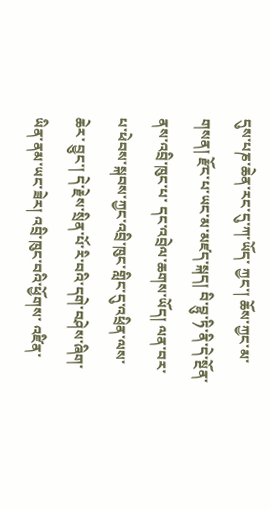དུས་པཎ་ཆེན་རང་དུ་ཀ་ཡོད་ ཀྱང་། ཆོས་ཀྱང་མ་གསན། རྫོང་པ་ཡང་མ་མཛད་སྐད། བི་བྷུ་ཏི་ནི་དེ་སྔོན་ནས་འབྲི་ཁུང་པ་ དང་འབྲེལ་ཆགས་ཡོད། ལན་བར་པ་ཕེབས་སྐབས་ཀྱང་འབྲི་ཁུང་གླིང་དུ་འཕྲིན་ལས་ཆེར་ བྱུང་། དེ་རྗེས་སྲིན་པོ་རི་བའི་དགེ་བཤེས་ཞིག་ཡིན་ནམ་ཡང་ཟེར། འབྲི་ཁུང་བའི་ཕྱོགས་ འཛིན་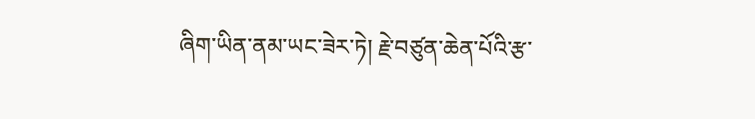ཞིག་ཡིན་ནམ་ཡང་ཟེར་ཏེ། རྗེ་བཙུན་ཆེན་པོའི་རྩ་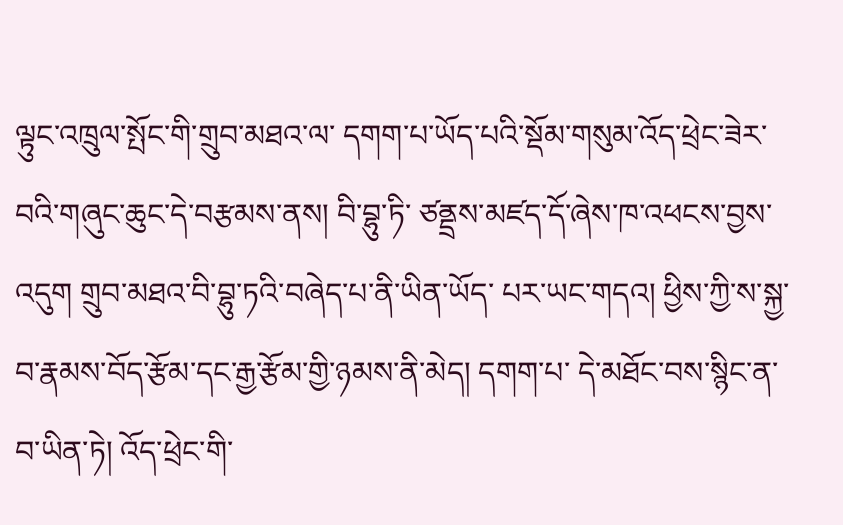ལྟུང་འཁྲུལ་སྤོང་གི་གྲུབ་མཐའ་ལ་ དགག་པ་ཡོད་པའི་སྡོམ་གསུམ་འོད་ཕྲེང་ཟེར་བའི་གཞུང་ཆུང་དེ་བརྩམས་ནས། བི་བྷུ་ཏི་ ཙནྡྲས་མཛད་དོ་ཞེས་ཁ་འཕངས་བྱས་འདུག གྲུབ་མཐའ་བི་བྷུ་ཏའི་བཞེད་པ་ནི་ཡིན་ཡོད་ པར་ཡང་གདའ། ཕྱིས་ཀྱི་ས་སྐྱ་བ་རྣམས་བོད་རྩོམ་དང་རྒྱ་རྩོམ་གྱི་ཉམས་ནི་མེད། དགག་པ་ དེ་མཐོང་བས་སྙིང་ན་བ་ཡིན་ཏེ། འོད་ཕྲེང་གི་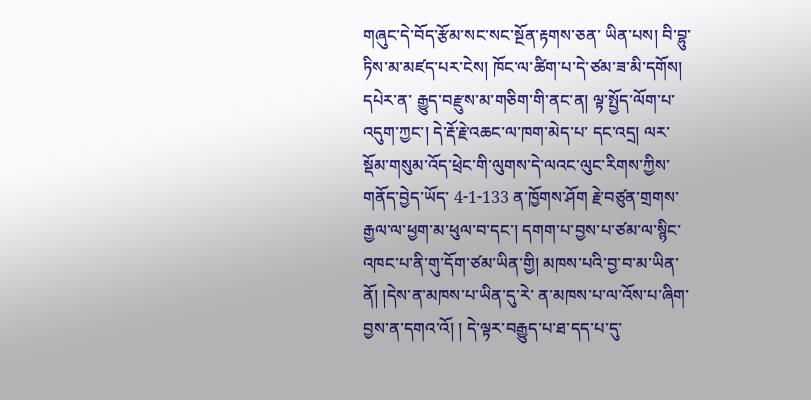གཞུང་དེ་བོད་རྩོམ་སང་སང་སྔོན་རྟགས་ཅན་ ཡིན་པས། བི་བྷུ་ཏིས་མ་མཛད་པར་ངེས། ཁོང་ལ་ཚིག་པ་དེ་ཙམ་ཟ་མི་དགོས། དཔེར་ན་ རྒྱུད་བརྫུས་མ་གཅིག་གི་ནང་ན། ལྟ་སྤྱོད་ལོག་པ་འདུག་ཀྱང་། དེ་རྡོ་རྗེ་འཆང་ལ་ཁག་མེད་པ་ དང་འདྲ། ལར་སྡོམ་གསུམ་འོད་ཕྲེང་གི་ལུགས་དེ་ལའང་ལུང་རིགས་ཀྱིས་གནོད་བྱེད་ཡོད་ 4-1-133 ན་ཁྱོགས་ཤོག རྗེ་བཙུན་གྲགས་རྒྱལ་ལ་ཕྱག་མ་ཕུལ་བ་དང་། དགག་པ་བྱས་པ་ཙམ་ལ་སྙིང་ འཁང་པ་ནི་གུ་དོག་ཙམ་ཡིན་གྱི། མཁས་པའི་བྱ་བ་མ་ཡིན་ནོ། །དེས་ན་མཁས་པ་ཡིན་དུ་རེ་ ན་མཁས་པ་ལ་འོས་པ་ཞིག་བྱས་ན་དགའ་འོ། ། དེ་ལྟར་བརྒྱུད་པ་ཐ་དད་པ་དུ་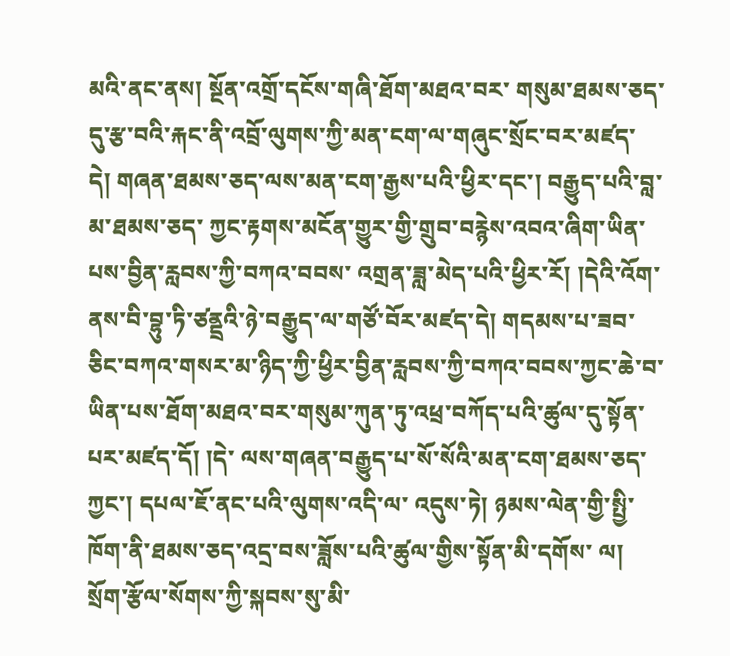མའི་ནང་ནས། སྔོན་འགྲོ་དངོས་གཞི་ཐོག་མཐའ་བར་ གསུམ་ཐམས་ཅད་དུ་རྩ་བའི་རྐང་ནི་འབྲོ་ལུགས་ཀྱི་མན་ངག་ལ་གཞུང་སྲོང་བར་མཛད་ དེ། གཞན་ཐམས་ཅད་ལས་མན་ངག་རྒྱས་པའི་ཕྱིར་དང་། བརྒྱུད་པའི་བླ་མ་ཐམས་ཅད་ ཀྱང་རྟགས་མངོན་གྱུར་གྱི་གྲུབ་བརྙེས་འབའ་ཞིག་ཡིན་པས་བྱིན་རླབས་ཀྱི་བཀའ་བབས་ འགྲན་ཟླ་མེད་པའི་ཕྱིར་རོ། །དེའི་འོག་ནས་བི་བྷུ་ཏི་ཙནྡྲའི་ཉེ་བརྒྱུད་ལ་གཙོ་བོར་མཛད་དེ། གདམས་པ་ཟབ་ཅིང་བཀའ་གསར་མ་ཉིད་ཀྱི་ཕྱིར་བྱིན་རླབས་ཀྱི་བཀའ་བབས་ཀྱང་ཆེ་བ་ ཡིན་པས་ཐོག་མཐའ་བར་གསུམ་ཀུན་ཏུ་འཕྲ་བཀོད་པའི་ཚུལ་དུ་སྟོན་པར་མཛད་དོ། །དེ་ ལས་གཞན་བརྒྱུད་པ་སོ་སོའི་མན་ངག་ཐམས་ཅད་ཀྱང་། དཔལ་ཇོ་ནང་པའི་ལུགས་འདི་ལ་ འདུས་ཏེ། ཉམས་ལེན་གྱི་སྤྱི་ཁོག་ནི་ཐམས་ཅད་འདྲ་བས་ཟློས་པའི་ཚུལ་གྱིས་སྟོན་མི་དགོས་ ལ། སྲོག་རྩོལ་སོགས་ཀྱི་སྐབས་སུ་མི་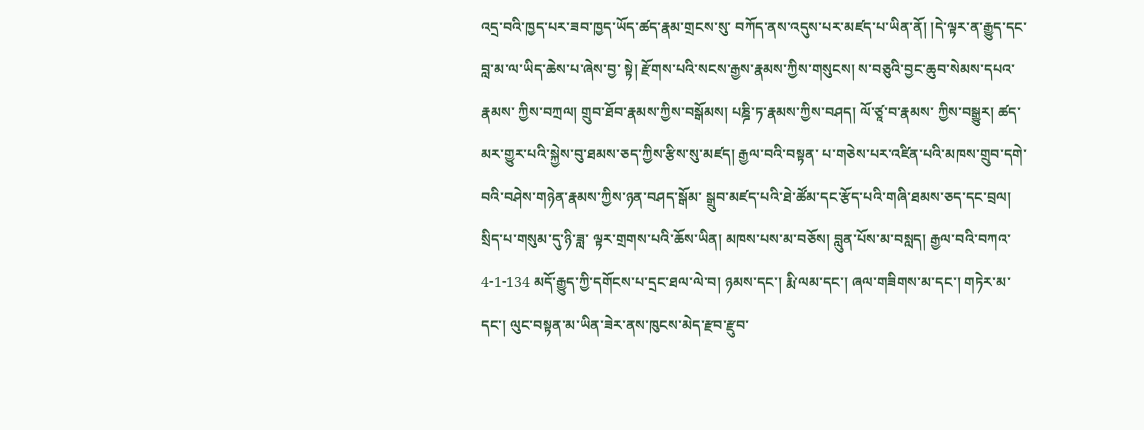འདྲ་བའི་ཁྱད་པར་ཟབ་ཁྱད་ཡོད་ཚད་རྣམ་གྲངས་སུ་ བཀོད་ནས་འདུས་པར་མཛད་པ་ཡིན་ནོ། །དེ་ལྟར་ན་རྒྱུད་དང་བླ་མ་ལ་ཡིད་ཆེས་པ་ཞེས་བྱ་ སྟེ། རྫོགས་པའི་སངས་རྒྱས་རྣམས་ཀྱིས་གསུངས། ས་བཅུའི་བྱང་ཆུབ་སེམས་དཔའ་རྣམས་ ཀྱིས་བཀྲལ། གྲུབ་ཐོབ་རྣམས་ཀྱིས་བསྒོམས། པཎྜི་ཏ་རྣམས་ཀྱིས་བཤད། ལོ་ཙཱ་བ་རྣམས་ ཀྱིས་བསྒྱུར། ཚད་མར་གྱུར་པའི་སྐྱེས་བུ་ཐམས་ཅད་ཀྱིས་རྩིས་སུ་མཛད། རྒྱལ་བའི་བསྟན་ པ་གཅེས་པར་འཛིན་པའི་མཁས་གྲུབ་དགེ་བའི་བཤེས་གཉེན་རྣམས་ཀྱིས་ཉན་བཤད་སྒོམ་ སྒྲུབ་མཛད་པའི་ཐེ་ཚོམ་དང་རྩོད་པའི་གཞི་ཐམས་ཅད་དང་བྲལ། སྲིད་པ་གསུམ་དུ་ཉི་ཟླ་ ལྟར་གྲགས་པའི་ཆོས་ཡིན། མཁས་པས་མ་བཅོས། བླུན་པོས་མ་བསླད། རྒྱལ་བའི་བཀའ་ 4-1-134 མདོ་རྒྱུད་ཀྱི་དགོངས་པ་དྲང་ཐལ་ལེ་བ། ཉམས་དང་། རྨི་ལམ་དང་། ཞལ་གཟིགས་མ་དང་། གཏེར་མ་དང་། ལུང་བསྟན་མ་ཡིན་ཟེར་ནས་ཁུངས་མེད་རྫབ་རྫུབ་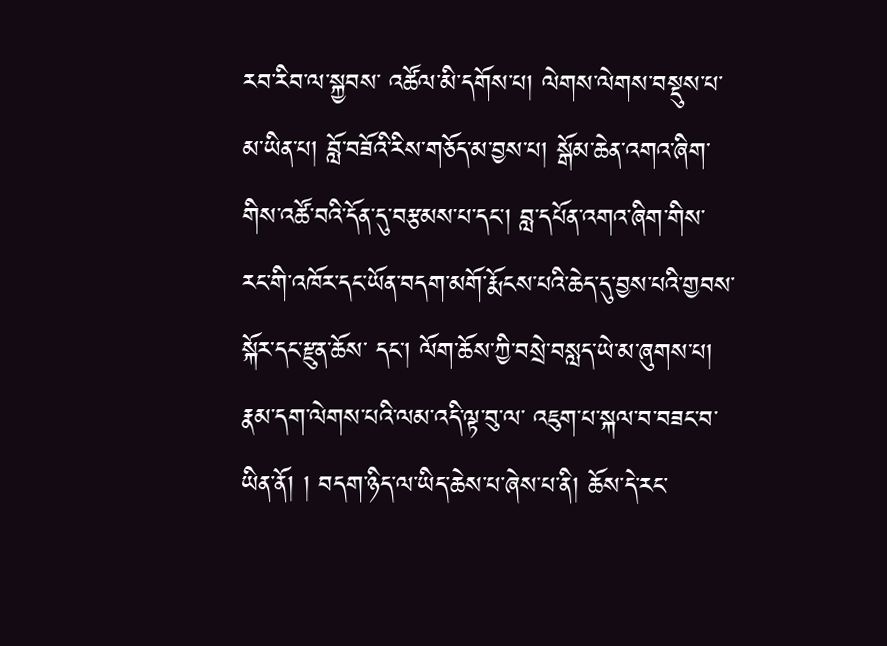རབ་རིབ་ལ་སྐྱབས་ འཚོལ་མི་དགོས་པ། ལེགས་ལེགས་བསྡུས་པ་མ་ཡིན་པ། བློ་བཟོའི་རིས་གཅོད་མ་བྱས་པ། སྒོམ་ཆེན་འགའ་ཞིག་གིས་འཚོ་བའི་དོན་དུ་བརྩམས་པ་དང་། བླ་དཔོན་འགའ་ཞིག་གིས་ རང་གི་འཁོར་དང་ཡོན་བདག་མགོ་རྨོངས་པའི་ཆེད་དུ་བྱས་པའི་གྱབས་སྐོར་དང་རྫུན་ཆོས་ དང་། ལོག་ཆོས་ཀྱི་བསྲེ་བསླད་ཡེ་མ་ཞུགས་པ། རྣམ་དག་ལེགས་པའི་ལམ་འདི་ལྟ་བུ་ལ་ འཇུག་པ་སྐལ་བ་བཟང་བ་ཡིན་ནོ། ། བདག་ཉིད་ལ་ཡིད་ཆེས་པ་ཞེས་པ་ནི། ཆོས་དེ་རང་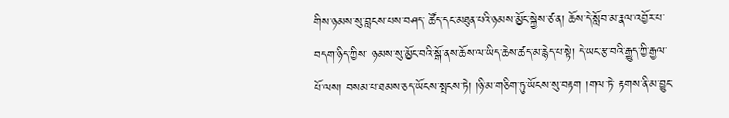གིས་ཉམས་སུ་བླངས་པས་བཤད་ ཚོད་དང་མཐུན་པའི་ཉམས་མྱོང་སྐྱེས་ཙ་ན། ཆོས་དེ་སློབ་མ་རྣལ་འབྱོར་པ་བདག་ཉིད་ཀྱིས་ ཉམས་སུ་མྱོང་བའི་སྒོ་ནས་ཆོས་ལ་ཡིད་ཆེས་ཚད་མ་རྙེད་པ་སྟེ། དེ་ཡང་རྩ་བའི་རྒྱུད་ཀྱི་རྒྱལ་ པོ་ལས། བསམ་པ་ཐམས་ཅད་ཡོངས་སྤངས་ཏེ། །ཉི་མ་གཅིག་ཏུ་ཡོངས་སུ་བརྟག །གལ་ཏེ་ རྟགས་ནི་མ་བྱུང་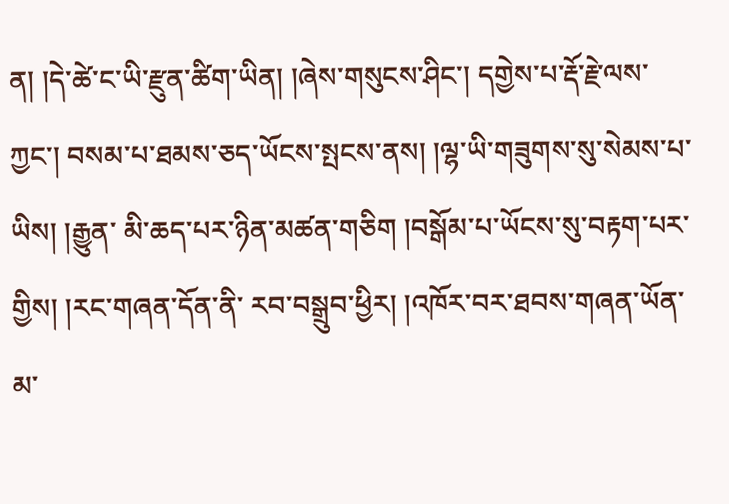ན། །དེ་ཚེ་ང་ཡི་རྫུན་ཚིག་ཡིན། །ཞེས་གསུངས་ཤིང་། དགྱེས་པ་རྡོ་རྗེ་ལས་ ཀྱང་། བསམ་པ་ཐམས་ཅད་ཡོངས་སྤངས་ནས། །ལྷ་ཡི་གཟུགས་སུ་སེམས་པ་ཡིས། །རྒྱུན་ མི་ཆད་པར་ཉིན་མཚན་གཅིག །བསྒོམ་པ་ཡོངས་སུ་བརྟག་པར་གྱིས། །རང་གཞན་དོན་ནི་ རབ་བསྒྲུབ་ཕྱིར། །འཁོར་བར་ཐབས་གཞན་ཡོན་མ་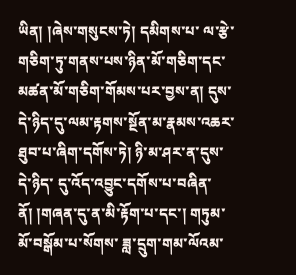ཡིན། །ཞེས་གསུངས་ཏེ། དམིགས་པ་ ལ་རྩེ་གཅིག་ཏུ་གནས་པས་ཉིན་མོ་གཅིག་དང་མཚན་མོ་གཅིག་གོམས་པར་བྱས་ན། དུས་ དེ་ཉིད་དུ་ལམ་རྟགས་སྔོན་མ་རྣམས་འཆར་ཐུབ་པ་ཞིག་དགོས་ཏེ། ཉི་མ་ཤར་ན་དུས་དེ་ཉིད་ དུ་འོད་འབྱུང་དགོས་པ་བཞིན་ནོ། །གཞན་དུ་ན་མི་རྟོག་པ་དང་། གཏུམ་མོ་བསྒོམ་པ་སོགས་ ཟླ་དྲུག་གམ་ལོའམ་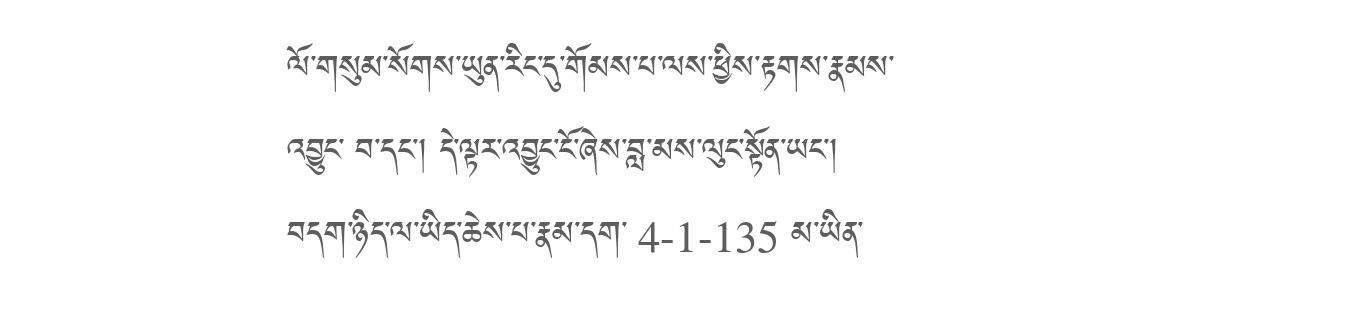ལོ་གསུམ་སོགས་ཡུན་རིང་དུ་གོམས་པ་ལས་ཕྱིས་རྟགས་རྣམས་འབྱུང་ བ་དང་། དེ་ལྟར་འབྱུང་ངོ་ཞེས་བླ་མས་ལུང་སྟོན་ཡང་། བདག་ཉིད་ལ་ཡིད་ཆེས་པ་རྣམ་དག་ 4-1-135 མ་ཡིན་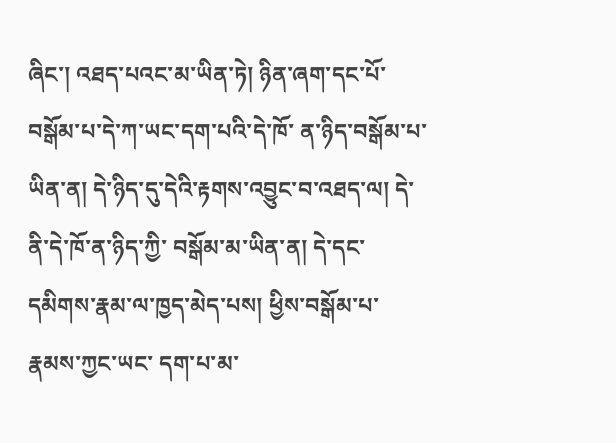ཞིང་། འཐད་པའང་མ་ཡིན་ཏེ། ཉིན་ཞག་དང་པོ་བསྒོམ་པ་དེ་ཀ་ཡང་དག་པའི་དེ་ཁོ་ ན་ཉིད་བསྒོམ་པ་ཡིན་ན། དེ་ཉིད་དུ་དེའི་རྟགས་འབྱུང་བ་འཐད་ལ། དེ་ནི་དེ་ཁོ་ན་ཉིད་ཀྱི་ བསྒོམ་མ་ཡིན་ན། དེ་དང་དམིགས་རྣམ་ལ་ཁྱད་མེད་པས། ཕྱིས་བསྒོམ་པ་རྣམས་ཀྱང་ཡང་ དག་པ་མ་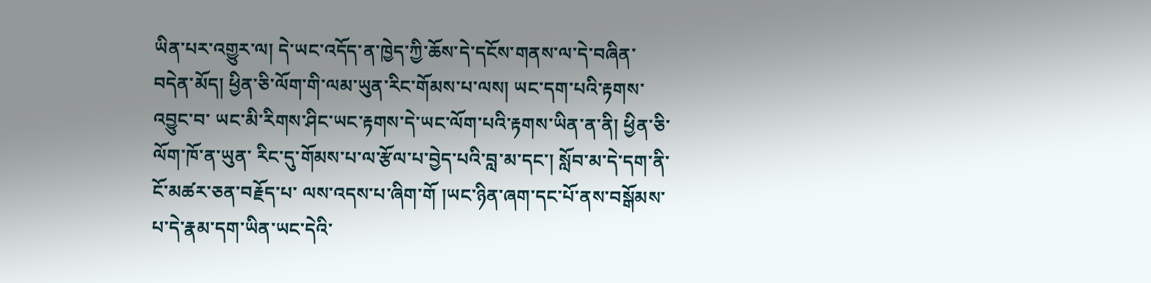ཡིན་པར་འགྱུར་ལ། དེ་ཡང་འདོད་ན་ཁྱེད་ཀྱི་ཆོས་དེ་དངོས་གནས་ལ་དེ་བཞིན་ བདེན་མོད། ཕྱིན་ཅི་ལོག་གི་ལམ་ཡུན་རིང་གོམས་པ་ལས། ཡང་དག་པའི་རྟགས་འབྱུང་བ་ ཡང་མི་རིགས་ཤིང་ཡང་རྟགས་དེ་ཡང་ལོག་པའི་རྟགས་ཡིན་ན་ནི། ཕྱིན་ཅི་ལོག་ཁོ་ན་ཡུན་ རིང་དུ་གོམས་པ་ལ་རྩོལ་པ་བྱེད་པའི་བླ་མ་དང་། སློབ་མ་དེ་དག་ནི་ངོ་མཚར་ཅན་བརྗོད་པ་ ལས་འདས་པ་ཞིག་གོ །ཡང་ཉིན་ཞག་དང་པོ་ནས་བསྒོམས་པ་དེ་རྣམ་དག་ཡིན་ཡང་དེའི་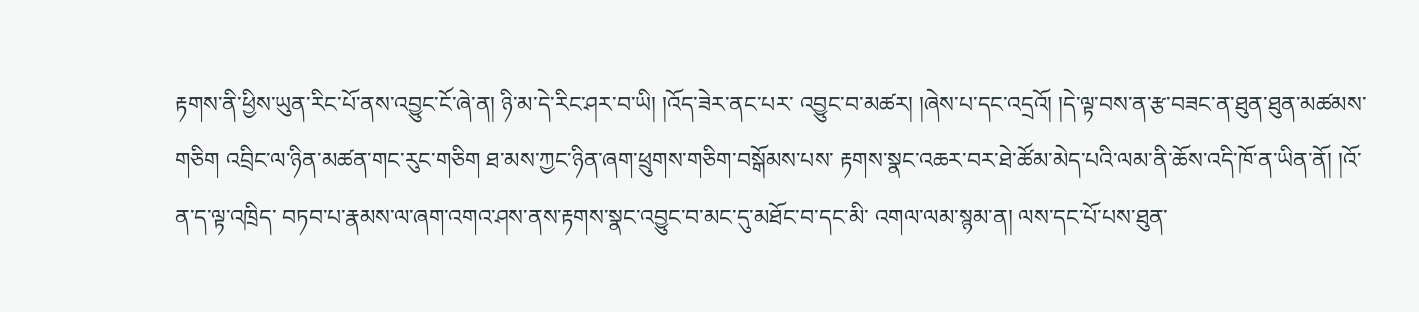རྟགས་ནི་ཕྱིས་ཡུན་རིང་པོ་ནས་འབྱུང་ངོ་ཞེ་ན། ཉི་མ་དེ་རིང་ཤར་བ་ཡི། །འོད་ཟེར་ནང་པར་ འབྱུང་བ་མཚར། །ཞེས་པ་དང་འདྲའོ། །དེ་ལྟ་བས་ན་རྩ་བཟང་ན་ཐུན་ཐུན་མཚམས་གཅིག འབྲིང་ལ་ཉིན་མཚན་གང་རུང་གཅིག ཐ་མས་ཀྱང་ཉིན་ཞག་ཕྲུགས་གཅིག་བསྒོམས་པས་ རྟགས་སྣང་འཆར་བར་ཐེ་ཚོམ་མེད་པའི་ལམ་ནི་ཆོས་འདི་ཁོ་ན་ཡིན་ནོ། །འོ་ན་ད་ལྟ་འཁྲིད་ བཏབ་པ་རྣམས་ལ་ཞག་འགའ་ཤས་ནས་རྟགས་སྣང་འབྱུང་བ་མང་དུ་མཐོང་བ་དང་མི་ འགལ་ལམ་སྙམ་ན། ལས་དང་པོ་པས་ཐུན་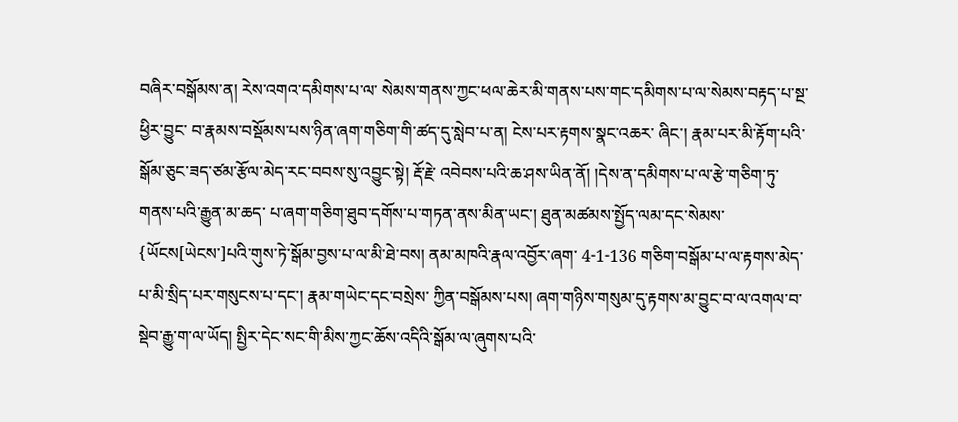བཞིར་བསྒོམས་ན། རེས་འགའ་དམིགས་པ་ལ་ སེམས་གནས་ཀྱང་ཕལ་ཆེར་མི་གནས་པས་གང་དམིགས་པ་ལ་སེམས་བརྟད་པ་སྔ་ཕྱིར་བྱུང་ བ་རྣམས་བསྡོམས་པས་ཉིན་ཞག་གཅིག་གི་ཚད་དུ་སླེབ་པ་ན། ངེས་པར་རྟགས་སྣང་འཆར་ ཞིང་། རྣམ་པར་མི་རྟོག་པའི་སྒོམ་ཅུང་ཟད་ཙམ་རྩོལ་མེད་རང་བབས་སུ་འབྱུང་སྟེ། རྡོ་རྗེ་ འབེབས་པའི་ཆ་ཤས་ཡིན་ནོ། །དེས་ན་དམིགས་པ་ལ་རྩེ་གཅིག་ཏུ་གནས་པའི་རྒྱུན་མ་ཆད་ པ་ཞག་གཅིག་ཐུབ་དགོས་པ་གཏན་ནས་མིན་ཡང་། ཐུན་མཚམས་སྤྱོད་ལམ་དང་སེམས་ {ཡོངས[ཡེངས་]པའི་གུས་ཏེ་སྒོམ་བྱས་པ་ལ་མི་ཐེ་བས། ནམ་མཁའི་རྣལ་འབྱོར་ཞག་ 4-1-136 གཅིག་བསྒོམ་པ་ལ་རྟགས་མེད་པ་མི་སྲིད་པར་གསུངས་པ་དང་། རྣམ་གཡེང་དང་བསྲེས་ ཀྱིན་བསྒོམས་པས། ཞག་གཉིས་གསུམ་དུ་རྟགས་མ་བྱུང་བ་ལ་འགལ་བ་སྡེབ་རྒྱུ་ག་ལ་ཡོད། སྤྱིར་དེང་སང་གི་མིས་ཀྱང་ཆོས་འདིའི་སྒོམ་ལ་ཞུགས་པའི་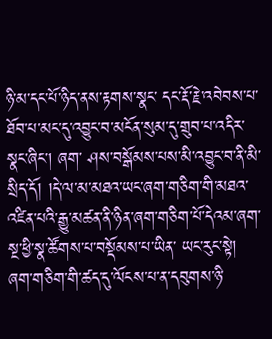ཉི་མ་དང་པོ་ཉིད་ནས་རྟགས་སྣང་ དང་རྡོ་རྗེ་འབེབས་པ་ཐོབ་པ་མང་དུ་འབྱུང་བ་མངོན་སུམ་དུ་གྲུབ་པ་འདིར་སྣང་ཞིང་། ཞག་ ཤས་བསྒོམས་པས་མི་འབྱུང་བ་ནི་མི་སྲིད་དོ། །དེ་ལ་མ་མཐའ་ཡང་ཞག་གཅིག་གི་མཐའ་ འཛིན་པའི་རྒྱུ་མཚན་ནི་ཉིན་ཞག་གཅིག་པོ་དེའམ་ཞག་སྔ་ཕྱི་སྣ་ཚོགས་པ་བསྡོམས་པ་ཡིན་ ཡང་རུང་སྟེ། ཞག་གཅིག་གི་ཚད་དུ་ལོངས་པ་ན་དབུགས་ཉི་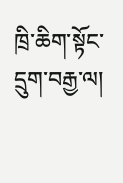ཁྲི་ཆིག་སྟོང་དྲུག་བརྒྱ་ལ།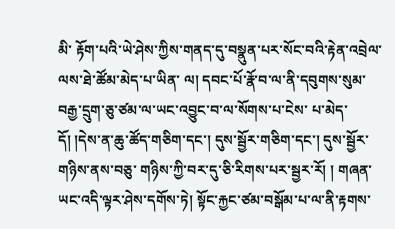མི་ རྟོག་པའི་ཡེ་ཤེས་ཀྱིས་གནད་དུ་བསྣུན་པར་སོང་བའི་རྟེན་འབྲེལ་ལས་ཐེ་ཚོམ་མེད་པ་ཡིན་ ལ། དབང་པོ་རྣོ་བ་ལ་ནི་དབུགས་སུམ་བརྒྱ་དྲུག་ཅུ་ཙམ་ལ་ཡང་འབྱུང་བ་ལ་སོགས་པ་ངེས་ པ་མེད་དོ། །དེས་ན་ཆུ་ཚོད་གཅིག་དང་། དུས་སྦྱོར་གཅིག་དང་། དུས་སྦྱོར་གཉིས་ནས་བཅུ་ གཉིས་ཀྱི་བར་དུ་ཅི་རིགས་པར་སྦྱར་རོ། ། གཞན་ཡང་འདི་ལྟར་ཤེས་དགོས་ཏེ། སྟོང་རྐྱང་ཙམ་བསྒོམ་པ་ལ་ནི་རྟགས་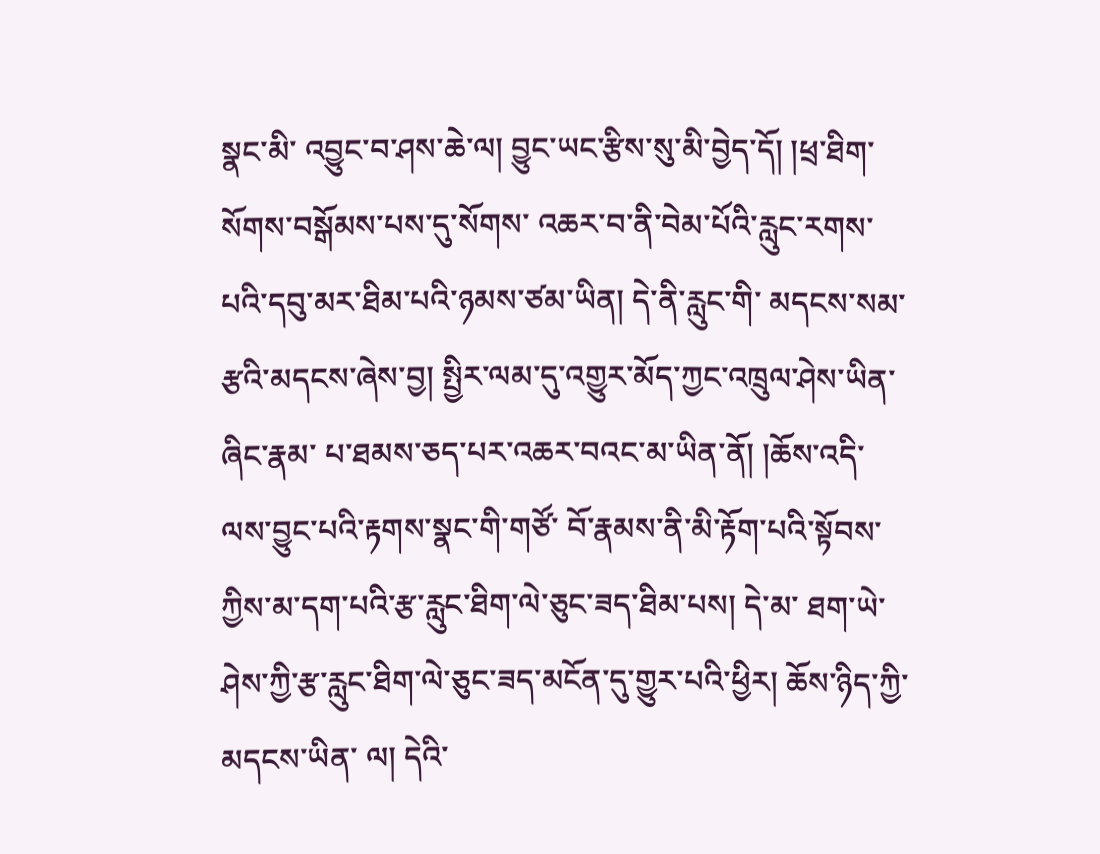སྣང་མི་ འབྱུང་བ་ཤས་ཆེ་ལ། བྱུང་ཡང་རྩིས་སུ་མི་བྱེད་དོ། །ཕྲ་ཐིག་སོགས་བསྒོམས་པས་དུ་སོགས་ འཆར་བ་ནི་བེམ་པོའི་རླུང་རགས་པའི་དབུ་མར་ཐིམ་པའི་ཉམས་ཙམ་ཡིན། དེ་ནི་རླུང་གི་ མདངས་སམ་རྩའི་མདངས་ཞེས་བྱ། སྤྱིར་ལམ་དུ་འགྱུར་མོད་ཀྱང་འཁྲུལ་ཤེས་ཡིན་ཞིང་རྣམ་ པ་ཐམས་ཅད་པར་འཆར་བའང་མ་ཡིན་ནོ། །ཆོས་འདི་ལས་བྱུང་པའི་རྟགས་སྣང་གི་གཙོ་ བོ་རྣམས་ནི་མི་རྟོག་པའི་སྟོབས་ཀྱིས་མ་དག་པའི་རྩ་རླུང་ཐིག་ལེ་ཅུང་ཟད་ཐིམ་པས། དེ་མ་ ཐག་ཡེ་ཤེས་ཀྱི་རྩ་རླུང་ཐིག་ལེ་ཅུང་ཟད་མངོན་དུ་གྱུར་པའི་ཕྱིར། ཆོས་ཉིད་ཀྱི་མདངས་ཡིན་ ལ། དེའི་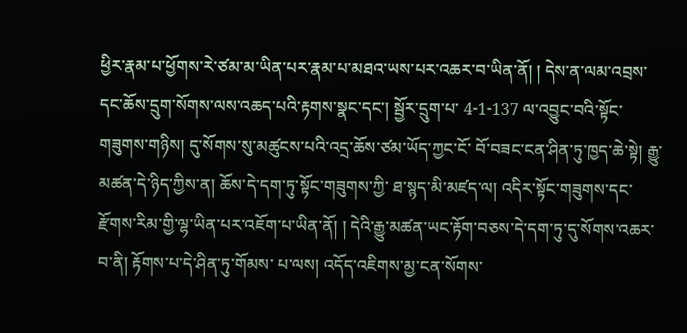ཕྱིར་རྣམ་པ་ཕྱོགས་རེ་ཙམ་མ་ཡིན་པར་རྣམ་པ་མཐའ་ཡས་པར་འཆར་བ་ཡིན་ནོ། ། དེས་ན་ལམ་འབྲས་དང་ཆོས་དྲུག་སོགས་ལས་འཆད་པའི་རྟགས་སྣང་དང་། སྦྱོར་དྲུག་པ་ 4-1-137 ལ་འབྱུང་བའི་སྟོང་གཟུགས་གཉིས། དུ་སོགས་སུ་མཚུངས་པའི་འདྲ་ཆོས་ཙམ་ཡོད་ཀྱང་ངོ་ བོ་བཟང་ངན་ཤིན་ཏུ་ཁྱད་ཆེ་སྟེ། རྒྱུ་མཚན་དེ་ཉིད་ཀྱིས་ན། ཆོས་དེ་དག་ཏུ་སྟོང་གཟུགས་ཀྱི་ ཐ་སྙད་མི་མཛད་ལ། འདིར་སྟོང་གཟུགས་དང་རྫོགས་རིམ་གྱི་ལྷ་ཡིན་པར་འཇོག་པ་ཡིན་ནོ། ། དེའི་རྒྱུ་མཚན་ཡང་རྟོག་བཅས་དེ་དག་ཏུ་དུ་སོགས་འཆར་བ་ནི། རྟོགས་པ་དེ་ཤིན་ཏུ་གོམས་ པ་ལས། འདོད་འཇིགས་མྱ་ངན་སོགས་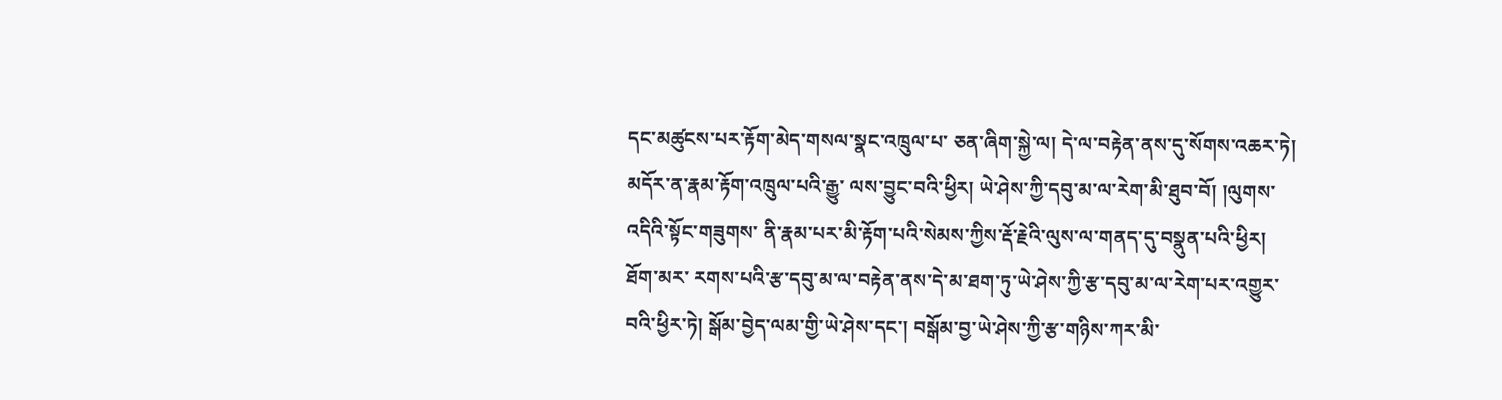དང་མཚུངས་པར་རྟོག་མེད་གསལ་སྣང་འཁྲུལ་པ་ ཅན་ཞིག་སྐྱེ་ལ། དེ་ལ་བརྟེན་ནས་དུ་སོགས་འཆར་ཏེ། མདོར་ན་རྣམ་རྟོག་འཁྲུལ་པའི་རྒྱུ་ ལས་བྱུང་བའི་ཕྱིར། ཡེ་ཤེས་ཀྱི་དབུ་མ་ལ་རེག་མི་ཐུབ་བོ། །ལུགས་འདིའི་སྟོང་གཟུགས་ ནི་རྣམ་པར་མི་རྟོག་པའི་སེམས་ཀྱིས་རྡོ་རྗེའི་ལུས་ལ་གནད་དུ་བསྣུན་པའི་ཕྱིར། ཐོག་མར་ རགས་པའི་རྩ་དབུ་མ་ལ་བརྟེན་ནས་དེ་མ་ཐག་ཏུ་ཡེ་ཤེས་ཀྱི་རྩ་དབུ་མ་ལ་རེག་པར་འགྱུར་ བའི་ཕྱིར་ཏེ། སྒོམ་བྱེད་ལམ་གྱི་ཡེ་ཤེས་དང་། བསྒོམ་བྱ་ཡེ་ཤེས་ཀྱི་རྩ་གཉིས་ཀར་མི་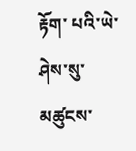རྟོག་ པའི་ཡེ་ཤེས་སུ་མཚུངས་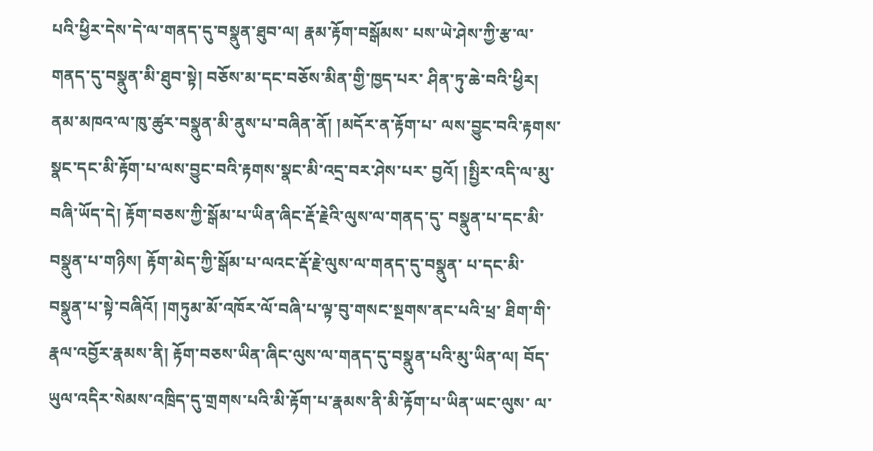པའི་ཕྱིར་དེས་དེ་ལ་གནད་དུ་བསྣུན་ཐུབ་ལ། རྣམ་རྟོག་བསྒོམས་ པས་ཡེ་ཤེས་ཀྱི་རྩ་ལ་གནད་དུ་བསྣུན་མི་ཐུབ་སྟེ། བཅོས་མ་དང་བཅོས་མིན་གྱི་ཁྱད་པར་ ཤིན་ཏུ་ཆེ་བའི་ཕྱིར། ནམ་མཁའ་ལ་ཁུ་ཚུར་བསྣུན་མི་ནུས་པ་བཞིན་ནོ། །མདོར་ན་རྟོག་པ་ ལས་བྱུང་བའི་རྟགས་སྣང་དང་མི་རྟོག་པ་ལས་བྱུང་བའི་རྟགས་སྣང་མི་འདྲ་བར་ཤེས་པར་ བྱའོ། །སྤྱིར་འདི་ལ་མུ་བཞི་ཡོད་དེ། རྟོག་བཅས་ཀྱི་སྒོམ་པ་ཡིན་ཞིང་རྡོ་རྗེའི་ལུས་ལ་གནད་དུ་ བསྣུན་པ་དང་མི་བསྣུན་པ་གཉིས། རྟོག་མེད་ཀྱི་སྒོམ་པ་ལའང་རྡོ་རྗེ་ལུས་ལ་གནད་དུ་བསྣུན་ པ་དང་མི་བསྣུན་པ་སྟེ་བཞིའོ། །གཏུམ་མོ་འཁོར་ལོ་བཞི་པ་ལྟ་བུ་གསང་སྔགས་ནང་པའི་ཕྲ་ ཐིག་གི་རྣལ་འབྱོར་རྣམས་ནི། རྟོག་བཅས་ཡིན་ཞིང་ལུས་ལ་གནད་དུ་བསྣུན་པའི་མུ་ཡིན་ལ། བོད་ཡུལ་འདིར་སེམས་འཁྲིད་དུ་གྲགས་པའི་མི་རྟོག་པ་རྣམས་ནི་མི་རྟོག་པ་ཡིན་ཡང་ལུས་ ལ་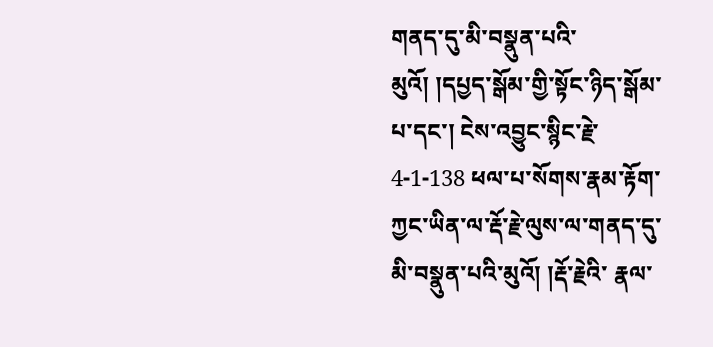གནད་དུ་མི་བསྣུན་པའི་མུའོ། །དཔྱད་སྒོམ་གྱི་སྟོང་ཉིད་སྒོམ་པ་དང་། ངེས་འབྱུང་སྙིང་རྗེ་ 4-1-138 ཕལ་པ་སོགས་རྣམ་རྟོག་ཀྱང་ཡིན་ལ་རྡོ་རྗེ་ལུས་ལ་གནད་དུ་མི་བསྣུན་པའི་མུའོ། །རྡོ་རྗེའི་ རྣལ་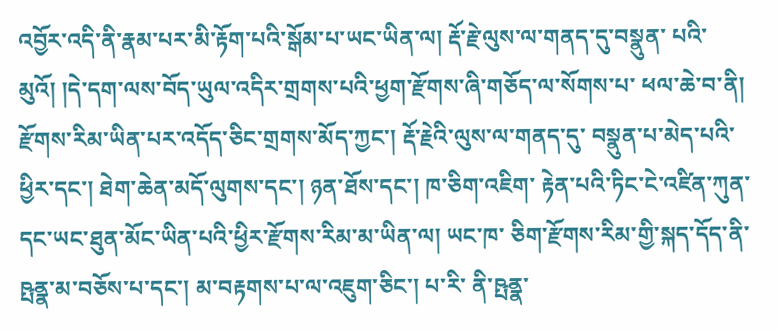འབྱོར་འདི་ནི་རྣམ་པར་མི་རྟོག་པའི་སྒོམ་པ་ཡང་ཡིན་ལ། རྡོ་རྗེ་ལུས་ལ་གནད་དུ་བསྣུན་ པའི་མུའོ། །དེ་དག་ལས་བོད་ཡུལ་འདིར་གྲགས་པའི་ཕྱག་རྫོགས་ཞི་གཅོད་ལ་སོགས་པ་ ཕལ་ཆེ་བ་ནི། རྫོགས་རིམ་ཡིན་པར་འདོད་ཅིང་གྲགས་མོད་ཀྱང་། རྡོ་རྗེའི་ལུས་ལ་གནད་དུ་ བསྣུན་པ་མེད་པའི་ཕྱིར་དང་། ཐེག་ཆེན་མདོ་ལུགས་དང་། ཉན་ཐོས་དང་། ཁ་ཅིག་འཇིག་ རྟེན་པའི་ཏིང་ངེ་འཛིན་ཀུན་དང་ཡང་ཐུན་མོང་ཡིན་པའི་ཕྱིར་རྫོགས་རིམ་མ་ཡིན་ལ། ཡང་ཁ་ ཅིག་རྫོགས་རིམ་གྱི་སྐད་དོད་ནི་ཥྤནྣ་མ་བཅོས་པ་དང་། མ་བརྟགས་པ་ལ་འཇུག་ཅིང་། པ་རི་ ནི་ཥྤནྣ་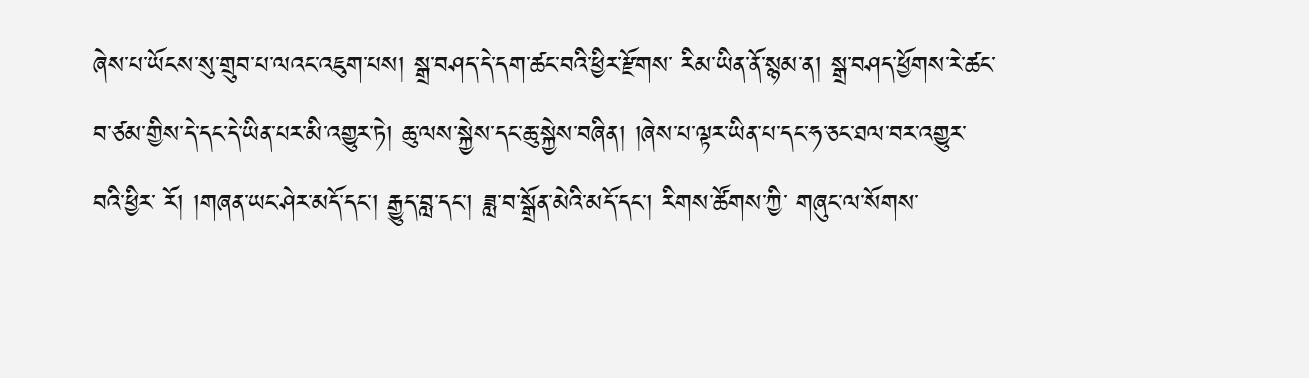ཞེས་པ་ཡོངས་སུ་གྲུབ་པ་ལའང་འཇུག་པས། སྒྲ་བཤད་དེ་དག་ཚང་བའི་ཕྱིར་རྫོགས་ རིམ་ཡིན་ནོ་སྙམ་ན། སྒྲ་བཤད་ཕྱོགས་རེ་ཚང་བ་ཙམ་གྱིས་དེ་དང་དེ་ཡིན་པར་མི་འགྱུར་ཏེ། ཆུ་ལས་སྐྱེས་དང་ཆུ་སྐྱེས་བཞིན། །ཞེས་པ་ལྟར་ཡིན་པ་དང་ཧ་ཅང་ཐལ་བར་འགྱུར་བའི་ཕྱིར་ རོ། །གཞན་ཡང་ཤེར་མདོ་དང་། རྒྱུད་བླ་དང་། ཟླ་བ་སྒྲོན་མེའི་མདོ་དང་། རིགས་ཚོགས་ཀྱི་ གཞུང་ལ་སོགས་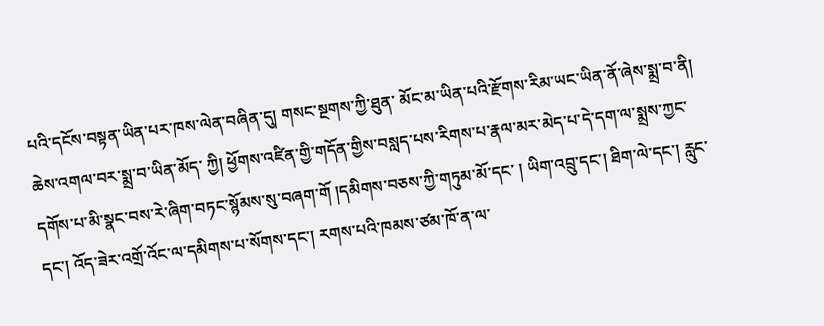པའི་དངོས་བསྟན་ཡིན་པར་ཁས་ལེན་བཞིན་དུ། གསང་སྔགས་ཀྱི་ཐུན་ མོང་མ་ཡིན་པའི་རྫོགས་རིམ་ཡང་ཡིན་ནོ་ཞེས་སྨྲ་བ་ནི། ཆེས་འགལ་བར་སྨྲ་བ་ཡིན་མོད་ ཀྱི། ཕྱོགས་འཛིན་གྱི་གདོན་གྱིས་བསླད་པས་རིགས་པ་རྣལ་མར་མེད་པ་དེ་དག་ལ་སྨྲས་ཀྱང་ དགོས་པ་མི་སྣང་བས་རེ་ཞིག་བཏང་སྙོམས་སུ་བཞག་གོ །དམིགས་བཅས་ཀྱི་གཏུམ་མོ་དང་ ། ཡིག་འབྲུ་དང་། ཐིག་ལེ་དང་། རླུང་དང་། འོད་ཟེར་འགྲོ་འོང་ལ་དམིགས་པ་སོགས་དང་། རགས་པའི་ཁམས་ཙམ་ཁོ་ན་ལ་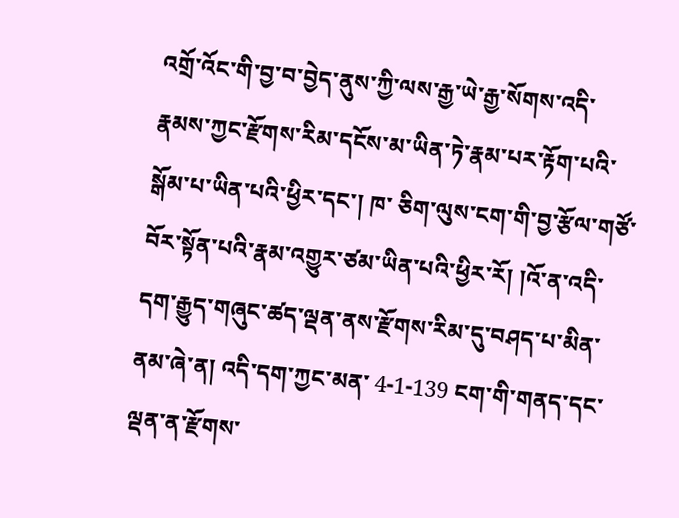འགྲོ་འོང་གི་བྱ་བ་བྱེད་ནུས་ཀྱི་ལས་རྒྱ་ཡེ་རྒྱ་སོགས་འདི་ རྣམས་ཀྱང་རྫོགས་རིམ་དངོས་མ་ཡིན་ཏེ་རྣམ་པར་རྟོག་པའི་སྒོམ་པ་ཡིན་པའི་ཕྱིར་དང་། ཁ་ ཅིག་ལུས་ངག་གི་བྱ་རྩོལ་གཙོ་བོར་སྟོན་པའི་རྣམ་འགྱུར་ཙམ་ཡིན་པའི་ཕྱིར་རོ། །འོ་ན་འདི་ དག་རྒྱུད་གཞུང་ཚད་ལྡན་ནས་རྫོགས་རིམ་དུ་བཤད་པ་མིན་ནམ་ཞེ་ན། འདི་དག་ཀྱང་མན་ 4-1-139 ངག་གི་གནད་དང་ལྡན་ན་རྫོགས་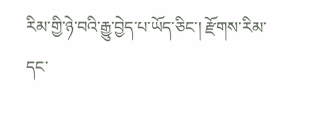རིམ་གྱི་ཉེ་བའི་རྒྱུ་བྱེད་པ་ཡོད་ཅིང་། རྫོགས་རིམ་དང་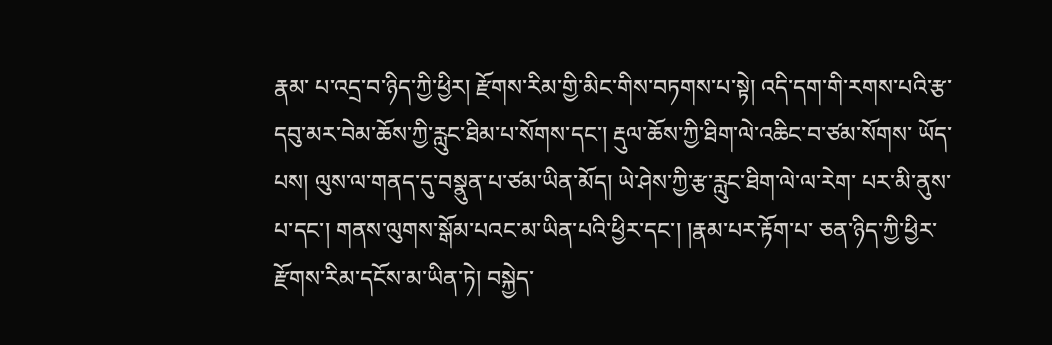རྣམ་ པ་འདྲ་བ་ཉིད་ཀྱི་ཕྱིར། རྫོགས་རིམ་གྱི་མིང་གིས་བཏགས་པ་སྟེ། འདི་དག་གི་རགས་པའི་རྩ་ དབུ་མར་བེམ་ཆོས་ཀྱི་རླུང་ཐིམ་པ་སོགས་དང་། རྡུལ་ཆོས་ཀྱི་ཐིག་ལེ་འཆིང་བ་ཙམ་སོགས་ ཡོད་པས། ལུས་ལ་གནད་དུ་བསྣུན་པ་ཙམ་ཡིན་མོད། ཡེ་ཤེས་ཀྱི་རྩ་རླུང་ཐིག་ལེ་ལ་རེག་ པར་མི་ནུས་པ་དང་། གནས་ལུགས་སྒོམ་པའང་མ་ཡིན་པའི་ཕྱིར་དང་། །རྣམ་པར་རྟོག་པ་ ཅན་ཉིད་ཀྱི་ཕྱིར་རྫོགས་རིམ་དངོས་མ་ཡིན་ཏེ། བསྐྱེད་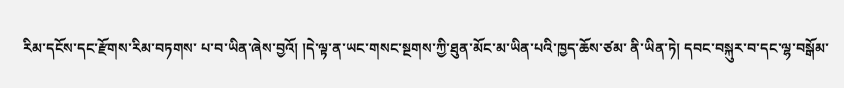རིམ་དངོས་དང་རྫོགས་རིམ་བཏགས་ པ་བ་ཡིན་ཞེས་བྱའོ། །དེ་ལྟ་ན་ཡང་གསང་སྔགས་ཀྱི་ཐུན་མོང་མ་ཡིན་པའི་ཁྱད་ཆོས་ཙམ་ ནི་ཡིན་ཏེ། དབང་བསྐུར་བ་དང་ལྷ་བསྒོམ་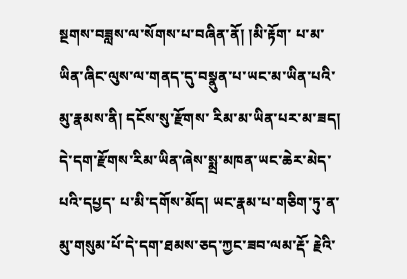སྔགས་བཟླས་ལ་སོགས་པ་བཞིན་ནོ། །མི་རྟོག་ པ་མ་ཡིན་ཞིང་ལུས་ལ་གནད་དུ་བསྣུན་པ་ཡང་མ་ཡིན་པའི་མུ་རྣམས་ནི། དངོས་སུ་རྫོགས་ རིམ་མ་ཡིན་པར་མ་ཟད། དེ་དག་རྫོགས་རིམ་ཡིན་ཞེས་སྨྲ་མཁན་ཡང་ཆེར་མེད་པའི་དཔྱད་ པ་མི་དགོས་མོད། ཡང་རྣམ་པ་གཅིག་ཏུ་ན་མུ་གསུམ་པོ་དེ་དག་ཐམས་ཅད་ཀྱང་ཟབ་ལམ་རྡོ་ རྗེའི་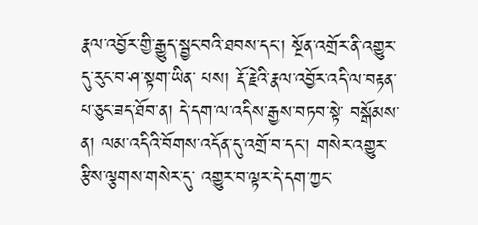རྣལ་འབྱོར་གྱི་རྒྱུད་སྦྱང་བའི་ཐབས་དང་། སྔོན་འགྲོར་ནི་འགྱུར་དུ་རུང་བ་ཤ་སྟག་ཡིན་ པས། རྡོ་རྗེའི་རྣལ་འབྱོར་འདི་ལ་བརྟན་པ་ཅུང་ཟད་ཐོབ་ན། དེ་དག་ལ་འདིས་རྒྱས་བཏབ་སྟེ་ བསྒོམས་ན། ལམ་འདིའི་བོགས་འདོན་དུ་འགྲོ་བ་དང་། གསེར་འགྱུར་རྩིས་ལྕགས་གསེར་དུ་ འགྱུར་བ་ལྟར་དེ་དག་ཀྱང་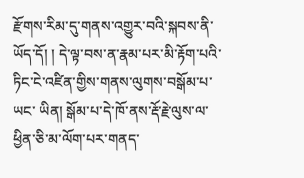རྫོགས་རིམ་དུ་གནས་འགྱུར་བའི་སྐབས་ནི་ཡོད་དོ། ། དེ་ལྟ་བས་ན་རྣམ་པར་མི་རྟོག་པའི་ཏིང་ངེ་འཛིན་གྱིས་གནས་ལུགས་བསྒོམ་པ་ཡང་ ཡིན། སྒོམ་པ་དེ་ཁོ་ནས་རྡོ་རྗེ་ལུས་ལ་ཕྱིན་ཅི་མ་ལོག་པར་གནད་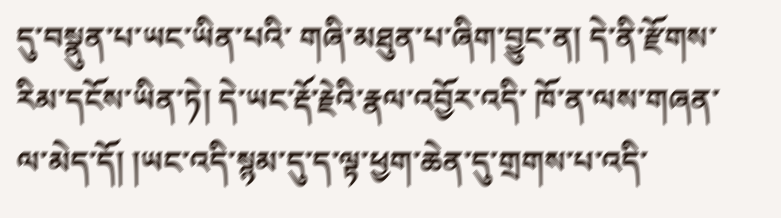དུ་བསྣུན་པ་ཡང་ཡིན་པའི་ གཞི་མཐུན་པ་ཞིག་བྱུང་ན། དེ་ནི་རྫོགས་རིམ་དངོས་ཡིན་ཏེ། དེ་ཡང་རྡོ་རྗེའི་རྣལ་འབྱོར་འདི་ ཁོ་ན་ལས་གཞན་ལ་མེད་དོ། །ཡང་འདི་སྙམ་དུ་ད་ལྟ་ཕྱག་ཆེན་དུ་གྲགས་པ་འདི་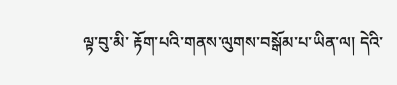ལྟ་བུ་མི་ རྟོག་པའི་གནས་ལུགས་བསྒོམ་པ་ཡིན་ལ། དེའི་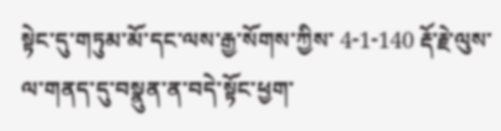སྟེང་དུ་གཏུམ་མོ་དང་ལས་རྒྱ་སོགས་ཀྱིས་ 4-1-140 རྡོ་རྗེ་ལུས་ལ་གནད་དུ་བསྣུན་ན་བདེ་སྟོང་ཕྱག་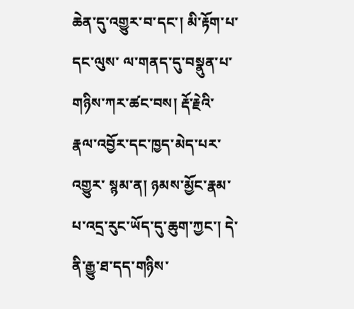ཆེན་དུ་འགྱུར་བ་དང་། མི་རྟོག་པ་དང་ལུས་ ལ་གནད་དུ་བསྣུན་པ་གཉིས་ཀར་ཚང་བས། རྡོ་རྗེའི་རྣལ་འབྱོར་དང་ཁྱད་མེད་པར་འགྱུར་ སྙམ་ན། ཉམས་མྱོང་རྣམ་པ་འདྲ་རུང་ཡོད་དུ་ཆུག་ཀྱང་། དེ་ནི་རྒྱུ་ཐ་དད་གཉིས་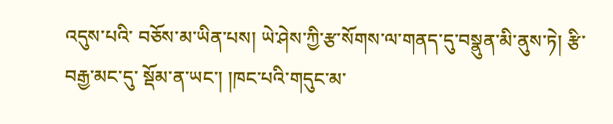འདུས་པའི་ བཅོས་མ་ཡིན་པས། ཡེ་ཤེས་ཀྱི་རྩ་སོགས་ལ་གནད་དུ་བསྣུན་མི་ནུས་ཏེ། རྩི་བརྒྱ་མང་དུ་ སྡོམ་ན་ཡང་། །ཁང་པའི་གདུང་མ་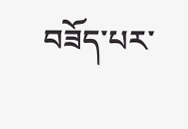བཟོད་པར་